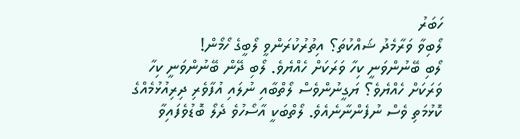ހަބަރު
ލޯބިވާ ވަރާމެދު ޝައްކުތަ؟ އިތުރުކުރަންވީ ލޯބީގެ ހޯމޯން!
ލޯބި ބޭނުންވަނީ ކިހާ ވަރަކަށް ހެއްޔެވެ. ލޯބި ދޭން ބޭނުންވަނީ ކިހާ ވަރަކަށް ހެއްޔެވެ؟ ޔަގީނުންވެސް ލޯތްބާއި ނުލައި އުފާވެރި ދިރިއުޅުމެއްގެ ކޮޅުމަތި ވެސް ނުފެންނާނެއެވެ. ލޯތްބަކީ އާސޯހުވެ ދެލޯ ބޮޑުވެފައިވާ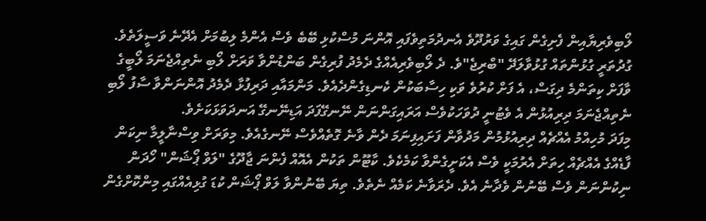ލޯބިވެރިޔާއިން ފެށިގެން ގައިގެ ވަރުދޫވެ އެނދުމަތިވެފައި އޮންނަ މުސްކުޅި ބޭބެ ވެސް އެންމެ ލިބުމަށް އެދޭނެ ވަސީލަތެވެ. ގުދުތަރީ ގުޅުންތައް ގުޅުވާލަދޭ "ބްރިޖެ"ވެ. ދެ ލޯބިވެރިއެއްގެ ދެމެދު ފުރިގެން ބަންޑުންވާ ވަރަށް ލޯބި ނެތިއްޖެނަމަ ލޯބީގެ ވާފަށް ކިތަންމެ ދިގަސް، އެ ފަށް ކުރުވެ ވަކި ހިސާބަކުން ކެނޑިގެންދެއެވެ. މަންމައާއި ދަރިފުޅާ ދެމެދު އޮންނަންވާ ސާފު ލޯބި ނެތިއްޖެނަމަ ދިރިއުޅުން އެ ވެޓުނީ ދުވަހަކުވެސް އަރައިގަންނަން ނޭނގޭފަދަ އަޑިނޭނގޭ އަނދަވަޅަކަށެވެ.
މިފަދަ މުހިއްމު އެއްޗެއް ދިރިއުޅުމުން މަދުވާން ފަށައިފިނަމަ ދެން ވާނެ ގޮތެއްވެސް ނޭނގެއެވެ. މިވަރަށް ވިސްނާލީމާ ނިކަން ފާޑެއްގެ އެއްޗެއް ހިތަށް އެރުމަކީ ވެސް އެކަށީގެންވާ ކަމެކެވެ. ކާޓޫން ތަކުން އެއޮއް ފެންނަ ޖާދޫގެ "ލަވް ޕޯޝަން" ހޯދަން ނިކުންނަން ވެސް ބޭނުން ވެދާނެ އެވެ. ދެރަވާނެ ކަމެއް ނެތެވެ. ތިޔަ ބޭނުންވާ ލަވް ޕޯޝަން ކުޑަ ގުޅިއެއްގައި މިންކޮށްގެން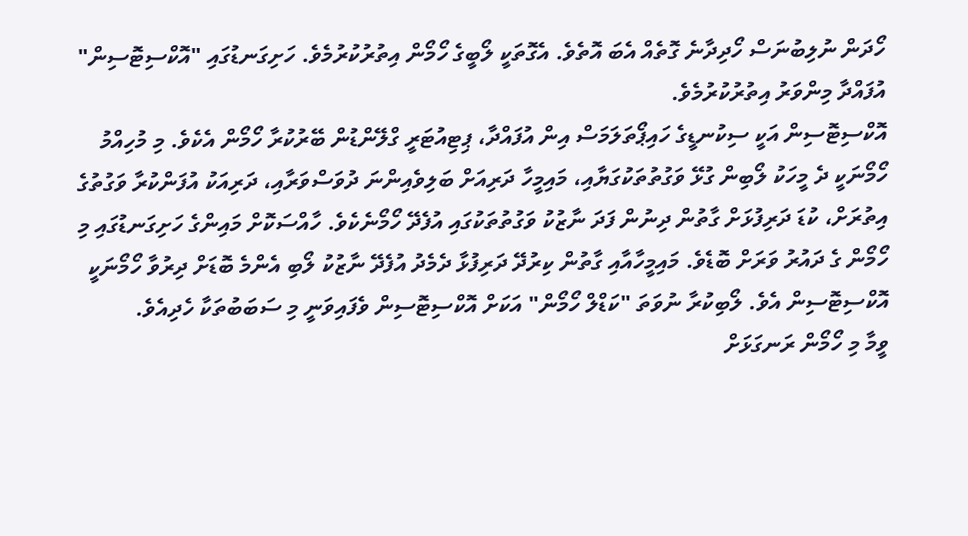ހޯދަން ނުލިބުނަސް ހޯދިދާނެ ގޮތެއް އެބަ އޮތެވެ. އެގޮތަކީ ލޯބީގެ ހޯމޯން އިތުރުކުރުމެވެ. ހަށިގަނޑުގައި "އޮކްސިޓޮސިން" އުފައްދާ މިންވަރު އިތުރުކުރުމެވެ.
އޮކްސިޓޮސިން އަކީ ސިކުނޑީގެ ހައިޕޯތަލަމަސް އިން އުފައްދާ، ޕިޓިއުޓަރީ ގްލޭންޑުން ބޭރުކުރާ ހޯމޯން އެކެވެ. މި މުހިއްމު ހޯމޯނަކީ ދެ މީހަކު ލޯބިން ގުޅޭ ވަގުތުތަކުގަޔާއި، މައިމީހާ ދަރިއަށް ބަލިވެއިންނަ ދުވަސްވަރާއި، ދަރިއަކު އުފަންކުރާ ވަގުތުގެ އިތުރަށް، ކުޑަ ދަރިފުޅަށް ގާތުން ދިނުން ފަދަ ނާޒުކު ވަގުތުތަކުގައި އުފެދޭ ހޯމޯނެކެވެ. ހާއްސަކޮށް މައިންގެ ހަށިގަނޑުގައި މި ހޯމޯން ގެ ދައުރު ވަރަށް ބޮޑެވެ. މައިމީހާއާއި ގާތުން ކިރުދޭ ދަރިފުޅާ ދެމެދު އުފެދޭ ނާޒުކު ލޯބި އެންމެ ބޮޑަށް ދިރުވާ ހޯމޯނަކީ އޮކްސިޓޮސިން އެވެ. ލޯބިކުރާ ނުވަތަ "ކަޑްލް ހޯމޯން" އަކަށް އޮކްސިޓޮސިން ވެފައިވަނީ މި ސަބަބުތަކާ ހެދިއެވެ.
ވީމާ މި ހޯމޯން ރަނގަޅަށް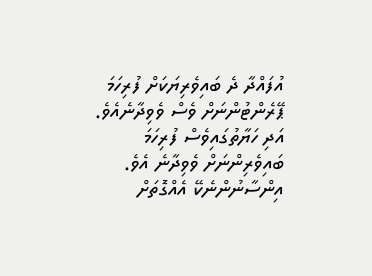އުފައްދާ ދެ ބައިވެރިޔަކަށް ފުރިހަމަ ޕޭރެންޓުންނަށް ވެސް ވެވިދާނެއެވެ. އަދި ހަޔާތުގައިވެސް ފުރިހަމަ ބައިވެރިންނަށް ވެވިދާނެ އެވެ.
އިންސާނުންނެކޭ އެއްގޮތަށް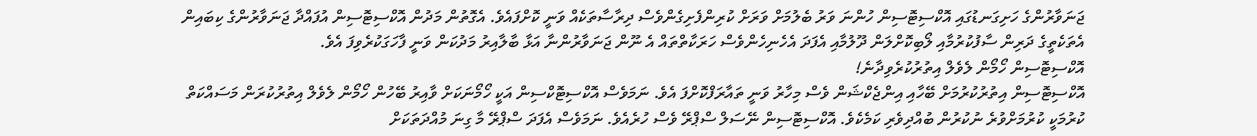ޖަނަވާރުންގެ ހަށިގަނޑުގައި އޮކްސިޓޮސިން ހުންނަ ވަރު ބެލުމަށް ވަރަށް ކުރިންފެށިގެންވެސް ދިރާސާތަކެއް ވަނީ ކޮށްފައެވެ. އެގޮތުން މަދުން އޮކްސިޓޮސިން އުފައްދާ ޖަނަވާރުންގެ ކިބައިން އެތަކެތީގެ ދަރިން ސާފުކުރުމާއި ލޯބިކޮށްލަން ދޫލުމާއި އެފަދަ އެހެނިހެންވެސް ހަރަކާތްތައް އެ ނޫން ޖަނަވާރުންނާ އަޅާ ބާލާއިރު މަދުކަން ވަނީ ފާހަގަކުރެވިފަ އެވެ.
އޮކްސިޓޮސިން ހޯމޯން ލެވެލް އިތުރުކުރެވިދާނެ!
އޮކްސިޓޮސިން އިތުރުކުރުމަށް ބޭހާއި އިންޖެކްޝަން ވެސް މިހާރު ވަނީ ތައާރަފްކޮށްފަ އެވެ. ނަމަވެސް އޮކްސިޓޮކްސިން އަކީ ހޯމޯނަކަށް ވާއިރު ބޭހުން ހޯމޯން ލެވެލް އިތުރުކުރަން މަސައްކަތް ކުރުމަކީ ކުރުމަށްވުރެ ނުކުރުން ބުއްދިވެރި ކަމެކެވެ. އޮކްސިޓޮސިން ނޭސަލް ސްޕްރޭ ވެސް ހުރެއެވެ. ނަމަވެސް އެފަދަ ސްޕްރޭ މާ ގިނަ މުއްދަތަކަށް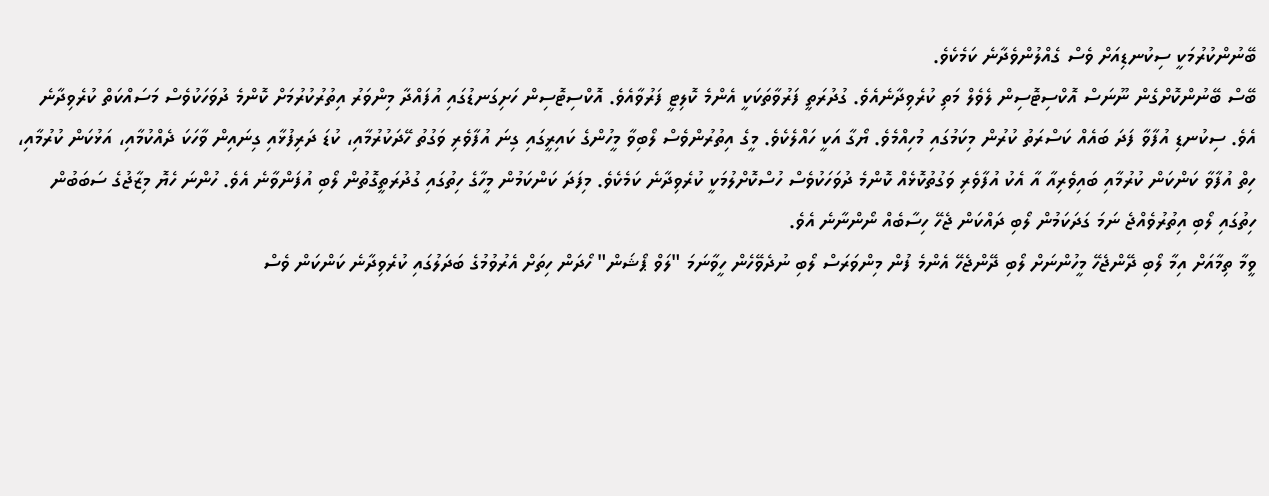ބޭނުންކުރުމަކީ ސިކުނޑިއަށް ވެސް ގެއްލުންވެދާނެ ކަމެކެވެ.
ބޭސް ބޭނުންކޮށްގެން ނޫނަސް އޮކްސިޓޮސިން ލެވެލް މަތި ކުރެވިދާނެއެވެ. ގުދުރަތީ ފަރުވާތަކަކީ އެންމެ ކޮލިޓީ ފަރުވާއެވެ. އޮކްސިޓޮސިން ހަށިގަނޑުގައި އުފައްދާ މިންވަރު އިތުރުކުރުމަށް ކޮންމެ ދުވަހަކުވެސް މަސައްކަތް ކުރެވިދާނެ އެވެ. ސިކުނޑި އުފާވާ ފަދަ ބައެއް ކަސްރަތު ކުރުން މިކަމުގައި މުހިއްމެވެ. ޔޯގާ އަކީ ހައްލެކެވެ. މީގެ އިތުރުންވެސް ލޯބިވާ މީހުންގެ ކައިރީގައި ގިނަ އުފާވެރި ވަގުތު ހޭދަކުރުމާއި، ކުޑަ ދަރިފުޅާއި ގިނައިން ވާހަކަ ދެއްކުމާއި، އަޅުކަން ކުރުމާއި، ހިތް އުފާވާ ކަންކަން ކުރުމާއި ބައިވެރިއާ އާ އެކު އުފާވެރި ވަގުތުކޮޅެއް ކޮންމެ ދުވަހަކުވެސް ހުސްކޮށްލުމަކީ ކުރެވިދާނެ ކަމެކެވެ. މިފަދަ ކަންކަމުން މީހާގެ ހިތުގައި ގުދުރަތީގޮތުން ލޯބި އުފަންވާނެ އެވެ. ހުންނަ ހެޔޮ މިޒާޖުގެ ސަބަބުން ހިތުގައި ލޯބި އިތުރުވެއްޖެ ނަމަ ގަދަކަމުން ލޯބި ދައްކަން ޖެހޭ ހިސާބެއް ނޯންނާނެ އެވެ.
ވީމާ ތިމާއަށް އިމާ ލޯބި ދޭންޖެހޭ މީހުންނަށް ލޯބި ދޭންޖެހޭ އެންމެ ފުން މިންވަރަސް ލޯބި ނުދެވޭހެން ހީވާނަމަ "ލަވް ޕޯޝަން" ހޯދަން ހިތަށް އެރުވުމުގެ ބަދަލުގައި ކުރެވިދާނެ ކަންކަން ވެސް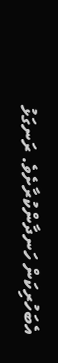އެބަހުރިކަން ހަނދާންކުރާށެވެ. ރަނގަޅު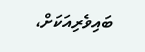ބައިވެރިއަކަށް،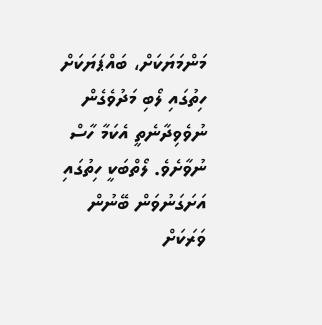މަންމަޔަކަށް، ބައްޕަޔަކަށް ހިތުގައި ލޯބި މަދުވެގެން ނުވެވިދާނެތީ އެކަމާ ހާސް ނުވާށެވެ. ލޯތްބަކީ ހިތުގައި އަށަގަނުވަން ބޭނުން ވަރަކަށް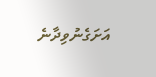އަށަގެނުވިދާނެ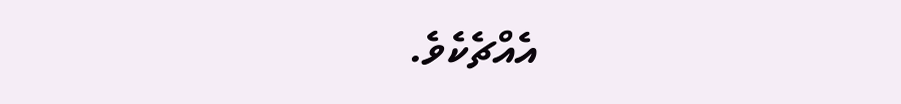އެއްޗެކެވެ.